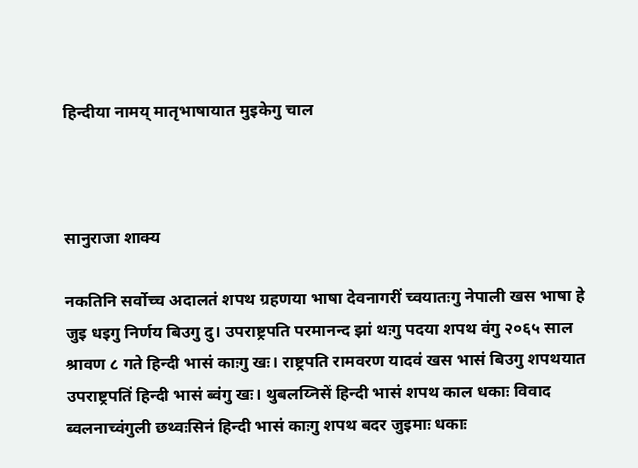हिन्दीया नामय् मातृभाषायात मुइकेगु चाल



सानुराजा शाक्य

नकतिनि सर्वोच्च अदालतं शपथ ग्रहणया भाषा देवनागरीं च्वयातःगु नेपाली खस भाषा हे जुइ धइगु निर्णय बिउगु दु। उपराष्ट्रपति परमानन्द झां थःगु पदया शपथ वंगु २०६५ साल श्रावण ८ गते हिन्दी भासं काःगु खः। राष्ट्रपति रामवरण यादवं खस भासं बिउगु शपथयात उपराष्ट्रपतिं हिन्दी भासं ब्वंगु खः। थुबलय्निसें हिन्दी भासं शपथ काल धकाः विवाद ब्वलनाच्वंगुली छथ्वःसिनं हिन्दी भासं काःगु शपथ बदर जुइमाः धकाः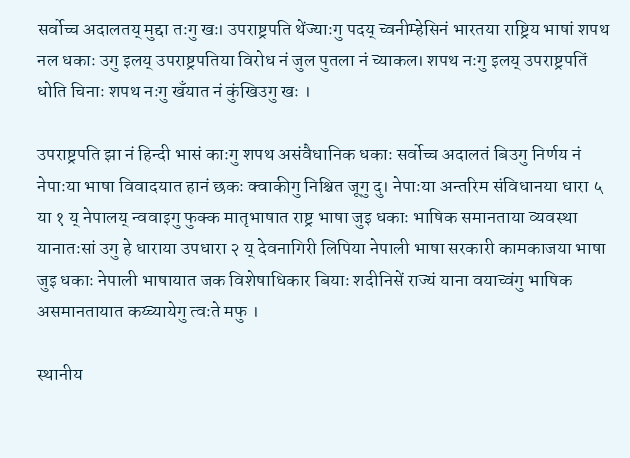सर्वोच्च अदालतय् मुद्दा तःगु खः। उपराष्ट्रपति थेंज्याःगु पदय् च्वनीम्हेसिनं भारतया राष्ट्रिय भाषां शपथ नल धकाः उगु इलय् उपराष्ट्रपतिया विरोध नं जुल पुतला नं च्याकल। शपथ नःगु इलय् उपराष्ट्रपतिं धोति चिनाः शपथ नःगु खँयात नं कुंखिउगु खः ।

उपराष्ट्रपति झा नं हिन्दी भासं काःगु शपथ असंवैधानिक धकाः सर्वोच्च अदालतं बिउगु निर्णय नं नेपाःया भाषा विवादयात हानं छकः क्वाकीगु निश्चित जूगु दु। नेपाःया अन्तरिम संविधानया धारा ५ या १ य् नेपालय् न्ववाइगु फुक्क मातृभाषात राष्ट्र भाषा जुइ धकाः भाषिक समानताया व्यवस्था यानातःसां उगु हे धाराया उपधारा २ य् देवनागिरी लिपिया नेपाली भाषा सरकारी कामकाजया भाषा जुइ धकाः नेपाली भाषायात जक विशेषाधिकार बियाः शदीनिसें राज्यं याना वयाच्वंगु भाषिक असमानतायात कय्च्यायेगु त्वःते मफु ।

स्थानीय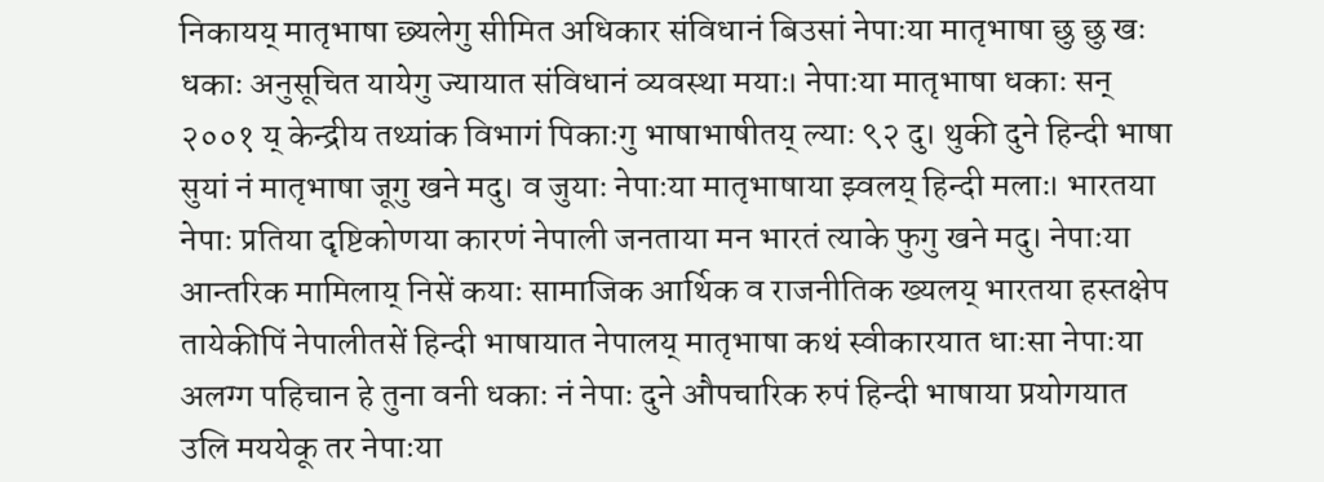निकायय् मातृभाषा छ्यलेगु सीमित अधिकार संविधानं बिउसां नेपाःया मातृभाषा छु छु खः धकाः अनुसूचित यायेगु ज्यायात संविधानं व्यवस्था मयाः। नेपाःया मातृभाषा धकाः सन् २००१ य् केन्द्रीय तथ्यांक विभागं पिकाःगु भाषाभाषीतय् ल्याः ९२ दु। थुकी दुने हिन्दी भाषा सुयां नं मातृभाषा जूगु खने मदु। व जुयाः नेपाःया मातृभाषाया झ्वलय् हिन्दी मलाः। भारतया नेपाः प्रतिया दृष्टिकोणया कारणं नेपाली जनताया मन भारतं त्याके फुगु खने मदु। नेपाःया आन्तरिक मामिलाय् निसें कयाः सामाजिक आर्थिक व राजनीतिक ख्यलय् भारतया हस्तक्षेप तायेकीपिं नेपालीतसें हिन्दी भाषायात नेपालय् मातृभाषा कथं स्वीकारयात धाःसा नेपाःया अलग्ग पहिचान हे तुना वनी धकाः नं नेपाः दुने औपचारिक रुपं हिन्दी भाषाया प्रयोगयात उलि मययेकू तर नेपाःया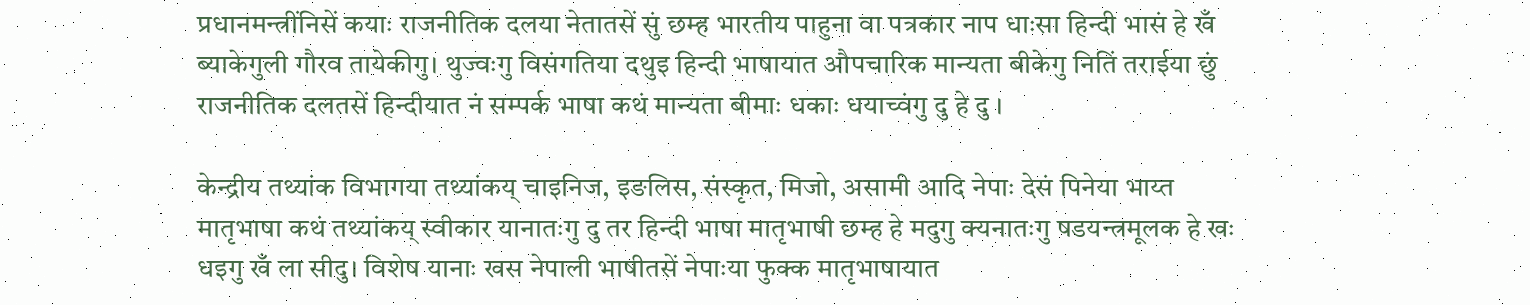प्रधानमन्त्रींनिसें कयाः राजनीतिक दलया नेतातसें सुं छम्ह भारतीय पाहुना वा पत्रकार नाप धाःसा हिन्दी भासं हे खँ ब्याकेगुली गौरव तायेकीगु। थुज्वःगु विसंगतिया दथुइ हिन्दी भाषायात औपचारिक मान्यता बीकेगु नितिं तराईया छुं राजनीतिक दलतसें हिन्दीयात नं सम्पर्क भाषा कथं मान्यता बीमाः धकाः धयाच्वंगु दु हे दु ।

केन्द्रीय तथ्यांक विभागया तथ्यांकय् चाइनिज, इङलिस, संस्कृत, मिजो, असामी आदि नेपाः देसं पिनेया भाय्त मातृभाषा कथं तथ्यांकय् स्वीकार यानातःगु दु तर हिन्दी भाषा मातृभाषी छम्ह हे मदुगु क्यनातःगु षडयन्त्रमूलक हे खः धइगु खँ ला सीदु। विशेष यानाः खस नेपाली भाषीतसें नेपाःया फुक्क मातृभाषायात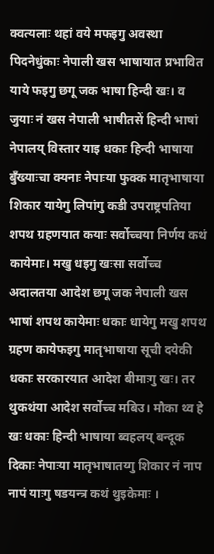क्वत्यलाः थहां वये मफइगु अवस्था पिदनेधुंकाः नेपाली खस भाषायात प्रभावित याये फइगु छगू जक भाषा हिन्दी खः। व जुयाः नं खस नेपाली भाषीतसें हिन्दी भाषां नेपालय् विस्तार याइ धकाः हिन्दी भाषाया बुँख्याःचा क्यनाः नेपाःया फुक्क मातृभाषाया शिकार यायेगु लिपांगु कडी उपराष्ट्रपतिया शपथ ग्रहणयात कयाः सर्वोच्चया निर्णय कथं कायेमाः। मखु धइगु खःसा सर्वोच्च अदालतया आदेश छगू जक नेपाली खस भाषां शपथ कायेमाः धकाः धायेगु मखु शपथ ग्रहण कायेफइगु मातृभाषाया सूची दयेकी धकाः सरकारयात आदेश बीमाःगु खः। तर थुकथंया आदेश सर्वोच्च मबिउ। मौका थ्व हे खः धकाः हिन्दी भाषाया ब्वहलय् बन्दूक दिकाः नेपाःया मातृभाषातय्गु शिकार नं नाप नापं याःगु षडयन्त्र कथं थुइकेमाः ।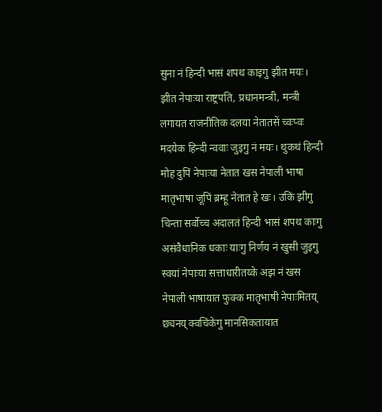सुना नं हिन्दी भासं शपथ काइगु झीत मयः। झीत नेपाःया राष्ट्रपति, प्रधानमन्त्री, मन्त्री लगायत राजनीतिक दलया नेतातसें च्वःप्वः मदयेक हिन्दी न्ववाः जुइगु नं मयः। थुकथं हिन्दी मोह दुपिं नेपाःया नेतात खस नेपाली भाषा मातृभाषा जूपिं ब्रम्हू नेतात हे खः। उकिं झीगु चिन्ता सर्वोच्च अदालतं हिन्दी भासं शपथ काःगु असंवैधानिक धकाः याःगु निर्णय नं खुसी जुइगु स्वयां नेपाःया सत्ताधारीतय्के अझ नं खस नेपाली भाषायात फुक्क मातृभाषी नेपाःमितय् छ्यनय् क्वचिंकेगु मानसिकतायात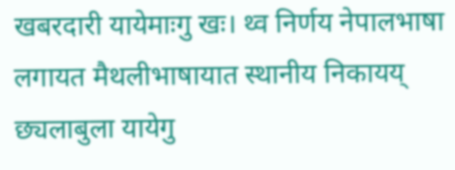खबरदारी यायेमाःगु खः। थ्व निर्णय नेपालभाषा लगायत मैथलीभाषायात स्थानीय निकायय् छ्यलाबुला यायेगु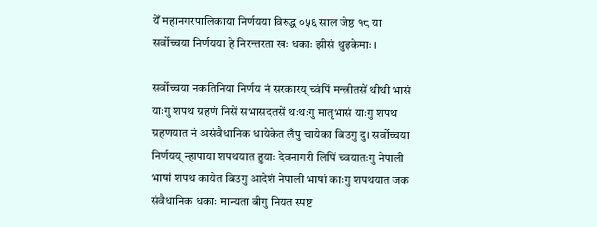येँ महानगरपालिकाया निर्णयया विरुद्ध ०५६ साल जेष्ठ १८ या सर्वोच्चया निर्णयया हे निरन्तरता खः धकाः झीसं थुइकेमाः ।

सर्वोच्चया नकतिनिया निर्णय नं सरकारय् च्वंपिं मन्त्रीतसें थीथी भासं याःगु शपथ ग्रहणं निसें सभासदतसें थःथःगु मातृभासं याःगु शपथ ग्रहणयात नं असंवैधानिक धायेकेत लँपु चायेका बिउगु दु। सर्वोच्चया निर्णयय् न्हापाया शपथयात हुयाः देवनागरी लिपिं च्वयातःगु नेपाली भाषां शपथ कायेत बिउगु आदेशं नेपाली भाषां काःगु शपथयात जक संवैधानिक धकाः मान्यता बीगु नियत स्पष्ट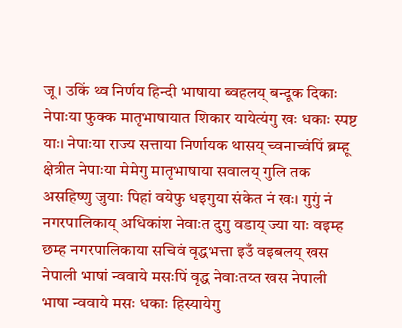जू। उकिं थ्व निर्णय हिन्दी भाषाया ब्वहलय् बन्दूक दिकाः नेपाःया फुक्क मातृभाषायात शिकार यायेत्यंगु खः धकाः स्पष्ट याः। नेपाःया राज्य सत्ताया निर्णायक थासय् च्वनाच्वंपिं ब्रम्हू क्षेत्रीत नेपाःया मेमेगु मातृभाषाया सवालय् गुलि तक असहिष्णु जुयाः पिहां वयेफु धइगुया संकेत नं खः। गुगुं नं नगरपालिकाय् अधिकांश नेवाःत दुगु वडाय् ज्या याः वइम्ह छम्ह नगरपालिकाया सचिवं वृद्धभत्ता इउँ वइबलय् खस नेपाली भाषां न्ववाये मसःपिं वृद्ध नेवाःतय्त खस नेपाली भाषा न्ववाये मसः धकाः हिस्यायेगु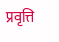प्रवृत्ति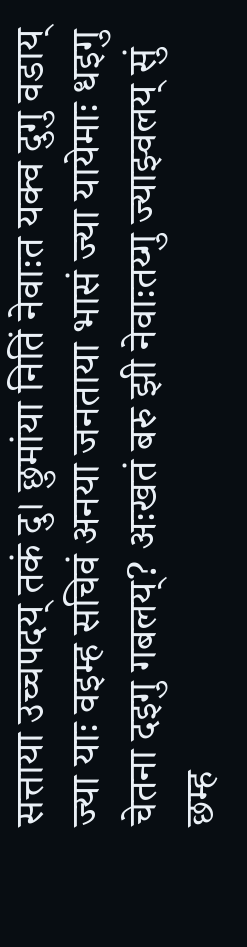सत्ताया उच्चपदय् तकं दु। छुमांया नितिं नेवाःत यक्व दुगु वडाय् ज्या याः वइम्ह सचिवं अनया जनताया भासं ज्या यायेमाः धइगु चेतना दइगु गबलय्? अःखतं बरु झी नेवाःतय्गु ज्याझ्वलय् सुं छम्ह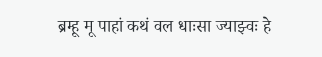ब्रम्हू मू पाहां कथं वल धाःसा ज्याझ्वः हे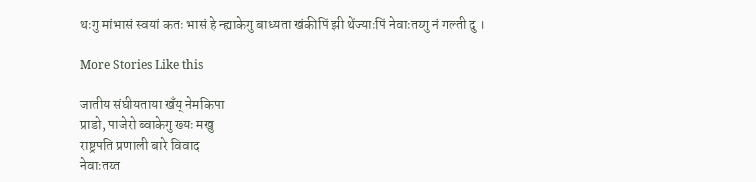थःगु मांभासं स्वयां कतः भासं हे न्ह्याकेगु बाध्यता खंकीपिं झी थेंज्याःपिं नेवाःतय्गु नं गल्ती दु ।

More Stories Like this

जातीय संघीयताया खँय् नेमकिपा
प्राडो, पाजेरो ब्वाकेगु ख्यः मखु
राष्ट्रपति प्रणाली बारे विवाद
नेवाःतय्त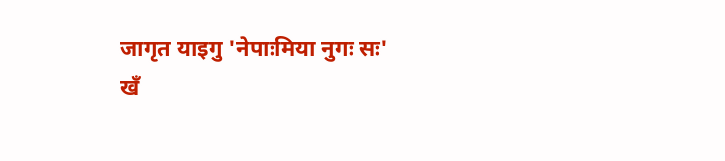जागृत याइगु 'नेपाःमिया नुगः सः'
खँ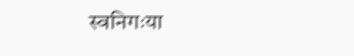स्वनिगःया